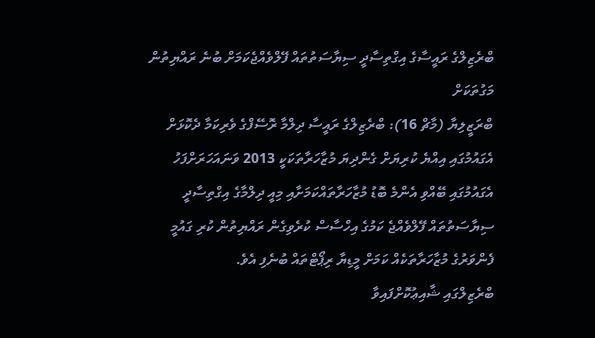ބްރެޒިލްގެ ރައީސާގެ އިގްތިސާދީ ސިޔާސަތުތައް ފޭލްވެއްޖެކަމަށް ބުނެ ރައްޔިތުން މަގުތަކަށް
ބްރަޒީލިޔާ (މާޗް 16): ބްރެޒިލްގެ ރައީސާ ދިލްމާ ރޮސޭފްގެ ވެރިކަމާ ދެކޮޅަށް އެގައުމުގައި އިއްޔެ ކުރިޔަށް ގެންދިޔަ މުޒާހަރާތަކަކީ 2013 ވަނައަހަރަށްފަހު އެގައުމުގައި ބޭއްވި އެންމެ ބޮޑު މުޒާހަރާތައްކަމަށާއި މިއީ ދިލްމާގެ އިގްތިސާދީ ސިޔާސަތުތައް ފޭލްވެއްޖެ ކަމުގެ އިހްސާސް ކުރެވިގެން ރައްޔިތުން ކުރި ގައުމީ ފެންވަރުގެ މުޒާހަރާތަކެއް ކަމަށް މީޑިޔާ ރިޕޯޓްތައް ބުނެފި އެވެ.
ބްރެޒިލްގައި ޝާއިޢުކޮށްފައިވާ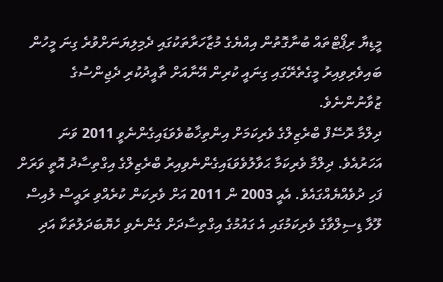މީޑިޔާ ރިޕޯޓްތައް ބުނާގޮތުން އިއްޔެގެ މުޒާހަރާތަކުގައި ދެމިލިޔަނަށްވުރެ ގިނަ މީހުން ބައިވެރިވިއިރު މީގެތެރޭގައި ގިނައީ ކުރިން އޭނާއަށް ތާއީދުކުރި ދެޖިންސުގެ ޒުވާނުންނެވެ.
ދިލްމާ ރޮސޭފް ބްރެޒިލްގެ ވެރިކަމަށް އިންތިޚާބުވެވަޑައިގެންނެވީ 2011 ވަނަ އަހަރުއެވެ. ދިލްމާ ވެރިކަމާ ޙަވާލުވެވަޑައިގެންނެވިއިރު ބްރެޒިލްގެ އިގްތިސާދު އޮތީ ވަރަށް ފަހި ދުވެއްޔެއްގައެވެ. އެއީ 2003 ން 2011 އަށް ވެރިކަން ކުރެއްވި ރައީސް ލުއިސް ލޫލާ ޑިސިލްވާގެ ވެރިކަމުގައި އެ ގައުމުގެ އިގްތިސާދަށް ގެންނެވި ހެޔޮބަދަލުތަކާ އަދި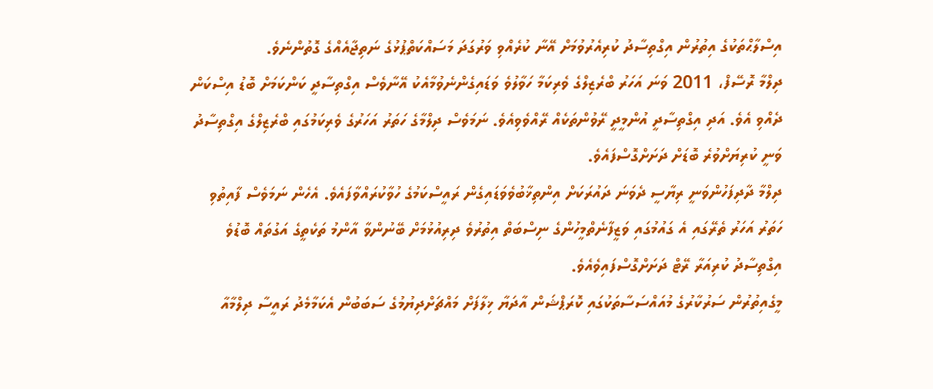އިސްލާޙްތަކުގެ އިތުރުން އިގްތިސާދު ކުރިއެރުވުމަށް އޭނާ ކުރެއްވި ވަރުގަދަ މަސައްކަތްޕުޅުގެ ނަތިޖާއެއްގެ ގޮތުންނެވެ.
ދިލްމާ ރޮސޭފް، 2011 ވަނަ އަހަރު ބްރެޒިލްގެ ވެރިކަމާ ހަވާލުވެ ވަޑައިގެންނެވުމާއެކު އޭނާވެސް އިގްތިސާދީ ކަންކަމަށް ބޮޑު އިސްކަން ދެއްވި އެވެ. އަދި އިގްތިސާދީ އުންމީދީ ރޭވުންތަކެއް ރޭއްވެވިއެވެ. ނަމަވެސް ދިލްމާގެ ހަތަރު އަހަރުގެ ވެރިކަމުގައި ބްރެޒިލްގެ އިގްތިސާދު ވަނީ ކުރިޔަށްވުރެ ބޮޑަށް ދަށަށްގޮސްފައެވެ.
ދިލްމާ ދާދިފަހުންވަނީ ރިޔާސީ ދެވަނަ ދައުރަކަށް އިންތިޚާބުވެވަޑައިގެން ރައީސްކަމުގެ ހުވާކުރައްވާފައެވެ. އެހެން ނަމަވެސް ފާއިތުވި ހަތަރު އަހަރު ތެރޭގައި އެ ގައުމުގައި ވަޒީފާނެތްމީހުންގެ ނިސްބަތް އިތުރުވެ ދިރިއުޅުމަށް ބޭނުންވާ އާންމު ތަކެތީގެ އަގުތައް ބޮޑުވެ އިގްތިސާދު ކުރިއަރާ ރޭޓް ދަށަށްގޮސްފައިވެއެވެ.
މީގެއިތުރުން ސަރުކާރުގެ މުއައްސަސާތަކުގައި ކޮރަޕްޝަން އާދަޔާ ޚިލާފަށް މައްޗަށްދިޔުމުގެ ސަބަބުން އެކަމާމެދު ރައީސާ ދިލްމާއާ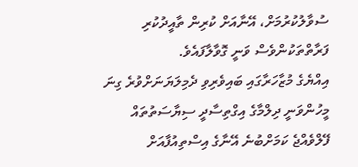ސުވާލުކުރުމަށް، އޭނާއަށް ކުރިން ތާއީދުކުރި ފަރާތްތަކުންވެސް ވަނީ ގޮވާލާފައެވެ.
އިއްޔެގެ މުޒާހަރާގައި ބައިވެރިވި ދެމިލަޔަނަށްވުރެ ގިނަ މީހުންވަނީ ދިލްމާގެ އިގްތިސާދީ ސިޔާސަތުތައް ފޭލްވެއްޖެ ކަމަށްބުނެ އޭނާގެ އިސްތިއުފާއަށް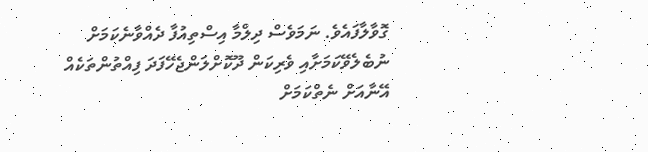ގޮވާލާފައެވެ. ނަމަވެސް ދިލްމާ އިސްތިއުފާ ދެއްވާނެކަމަށް ނުބެލެވޭކަމަށާއި ވެރިކަން ދޫކޮށްލަންޖެހޭފަދަ ފިއްތުންތަކެއް އޭނާއަށް ނެތްކަމަށް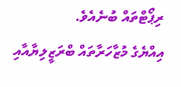ރިޕޯޓްތައް ބުނެއެވެ.
އިއްޔެގެ މުޒާހަރާތައް ބްރަޒީލިޔާއާއި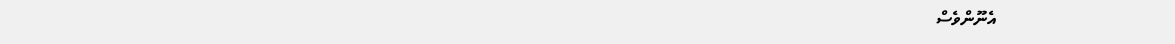އެނޫންވެސް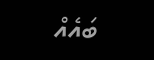ބައެއް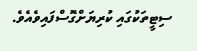ސިޓީތަކުގައި ކުރިޔަށްގޮސްފައިވެއެވެ.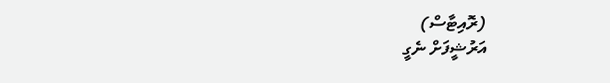(ރޮއިޓާސް)
އަރުޝީފަށް ނެގީ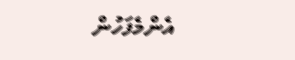އެންމެފަހުން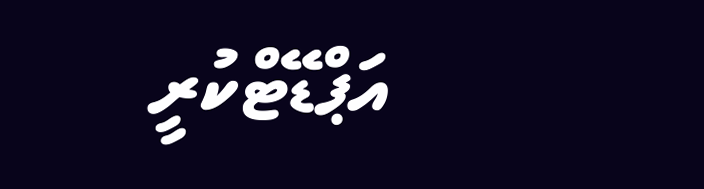އަޕްޑޭޓްކުރީ